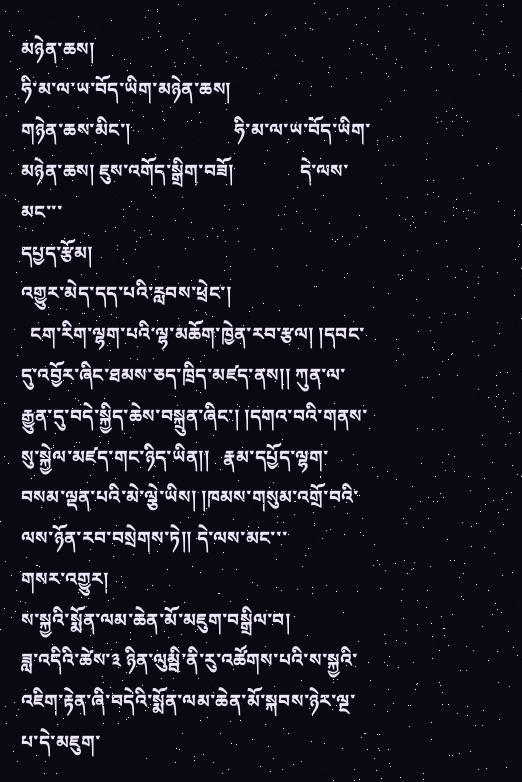མཉེན་ཆས།
ཧི་མ་ལ་ཡ་བོད་ཡིག་མཉེན་ཆས།
གཉེན་ཆས་མིང་།                      ཧི་མ་ལ་ཡ་བོད་ཡིག་མཉེན་ཆས། ཇུས་འགོད་སྒྲིག་བཟོ།              དེ་ལས་མང་་་
དཔྱད་རྩོམ།
འགྱུར་མེད་དད་པའི་རླབས་ཕྲེང་།
  ངག་རིག་ལྷག་པའི་ལྷ་མཆོག་ཁྱེན་རབ་རྩལ། །དབང་དུ་འབྱོར་ཞིང་ཐམས་ཅད་ཁྲིད་མཛད་ནས།། ཀུན་ལ་རྒྱུན་དུ་བདེ་སྐྱིད་ཆེས་བསྐྲུན་ཞིང་། །དགའ་བའི་གནས་སུ་སྐྱེལ་མཛད་གང་ཉིད་ཡིན།།   རྣམ་དཔྱོད་ལྷག་བསམ་ལྡན་པའི་མེ་ལྕེ་ཡིས། །ཁམས་གསུམ་འགྲོ་བའི་ལས་ཉོན་རབ་བསྲེགས་ཏེ།། དེ་ལས་མང་་་
གསར་འགྱུར།
ས་སྐྱའི་སྨོན་ལམ་ཆེན་མོ་མཇུག་བསྒྲིལ་བ།
ཟླ་འདིའི་ཚེས་༣ ཉིན་ལུམྦི་ནི་རུ་འཚོགས་པའི་ས་སྐྱའི་འཇིག་རྟེན་ཞི་བདེའི་སྨོན་ལམ་ཆེན་མོ་སྐབས་ཉེར་ལྔ་པ་དེ་མཇུག་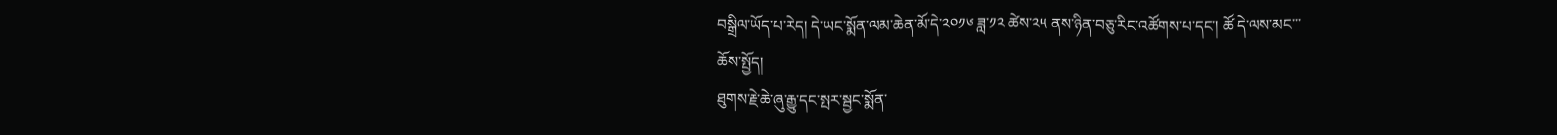བསྒྲིལ་ཡོད་པ་རེད། དེ་ཡང་སྨོན་ལམ་ཆེན་མོ་དེ་༢༠༡༦ ཟླ་༡༢ ཚེས་༢༥ ནས་ཉིན་བཅུ་རིང་འཚོགས་པ་དང་། ཚོ དེ་ལས་མང་་་
ཆོས་སྤྱོད།
ཐུགས་རྗེ་ཆེ་ཞུ་རྒྱུ་དང་སྤར་སྦྱང་སྨོན་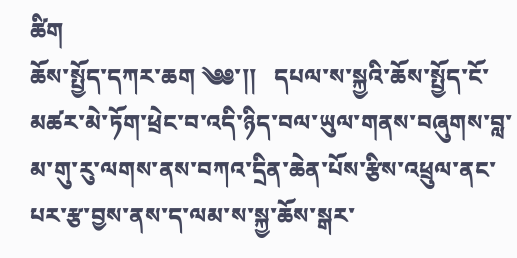ཚིག
ཆོས་སྤྱོད་དཀར་ཆག ༄༅་།།   དཔལ་ས་སྐྱའི་ཆོས་སྤྱོད་ངོ་མཚར་མེ་ཏོག་ཕྲེང་བ་འདི་ཉིད་བལ་ཡུལ་གནས་བཞུགས་བླ་མ་གུ་རུ་ལགས་ནས་བཀའ་དྲིན་ཆེན་པོས་རྩིས་འཕྲུལ་ནང་པར་རྩ་བྱས་ནས་ད་ལམ་ས་སྐྱ་ཆོས་སྒར་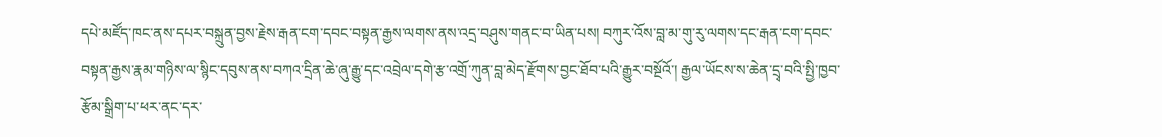དཔེ་མཛོད་ཁང་ནས་དཔར་བསྐྲུན་བྱས་རྗེས་རྒན་ངག་དབང་བསྟན་རྒྱས་ལགས་ནས་འདྲ་བཤུས་གནང་བ་ཡིན་པས། བཀུར་འོས་བླ་མ་གུ་རུ་ལགས་དང་རྒན་ངག་དབང་བསྟན་རྒྱས་རྣམ་གཉིས་ལ་སྙིང་དབུས་ནས་བཀའ་དྲིན་ཆེ་ཞུ་རྒྱུ་དང་འབྲེལ་དགེ་རྩ་འགྲོ་ཀུན་བླ་མེད་རྫོགས་བྱང་ཐོབ་པའི་རྒྱུར་བསྔོའོ་། རྒྱལ་ཡོངས་ས་ཆེན་དྲྭ་བའི་སྤྱི་ཁྱབ་རྩོམ་སྒྲིག་པ་ཕར་ནང་དར་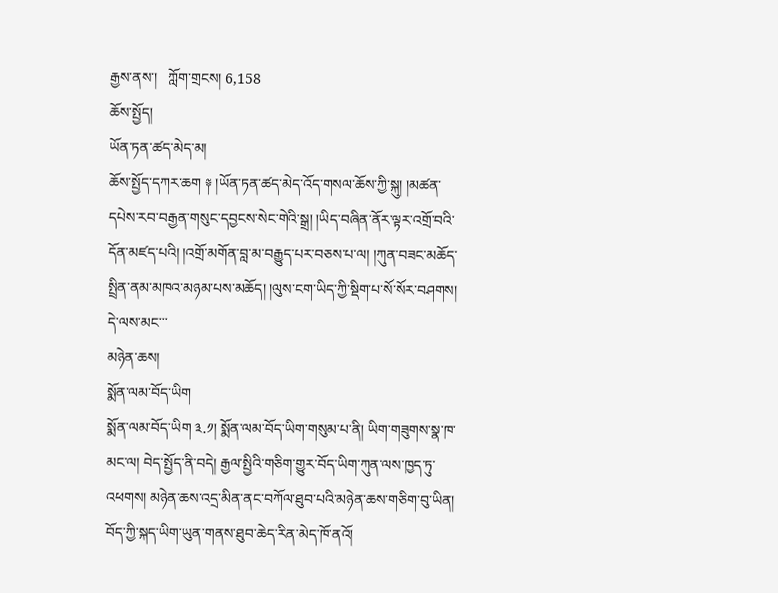རྒྱས་ནས་།   ཀློག་གྲངས། 6,158
ཆོས་སྤྱོད།
ཡོན་ཏན་ཚད་མེད་མ།
ཆོས་སྤྱོད་དཀར་ཆག ༈ །ཡོན་ཏན་ཚད་མེད་འོད་གསལ་ཆོས་ཀྱི་སྐུ། །མཚན་དཔེས་རབ་བརྒྱན་གསུང་དབྱངས་སེང་གེའི་སྒྲ། །ཡིད་བཞིན་ནོར་ལྟར་འགྲོ་བའི་དོན་མཛད་པའི། །འགྲོ་མགོན་བླ་མ་བརྒྱུད་པར་བཅས་པ་ལ། །ཀུན་བཟང་མཆོད་སྤྲིན་ནམ་མཁའ་མཉམ་པས་མཆོད། །ལུས་ངག་ཡིད་ཀྱི་སྡིག་པ་སོ་སོར་བཤགས། དེ་ལས་མང་་་
མཉེན་ཆས།
སྨོན་ལམ་བོད་ཡིག
སྨོན་ལམ་བོད་ཡིག ༣.༡། སྨོན་ལམ་བོད་ཡིག་གསུམ་པ་ནི། ཡིག་གཟུགས་སྣ་ཁ་མང་ལ། བེད་སྤྱོད་ནི་བདེ། རྒྱལ་སྤྱིའི་གཅིག་གྱུར་བོད་ཡིག་ཀུན་ལས་ཁྱད་ཏུ་འཕགས། མཉེན་ཆས་འདྲ་མིན་ནང་བཀོལ་ཐུབ་པའི་མཉེན་ཆས་གཅིག་བུ་ཡིན། བོད་ཀྱི་སྐད་ཡིག་ཡུན་གནས་ཐུབ་ཆེད་རིན་མེད་ཁོ་ནའོ།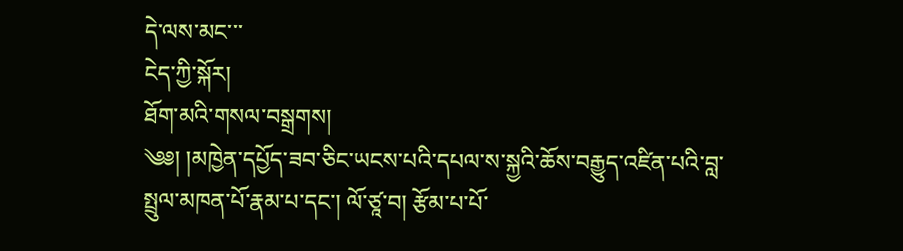དེ་ལས་མང་་་
ངེད་ཀྱི་སྐོར།
ཐོག་མའི་གསལ་བསྒྲགས།
༄༅། །མཁྱེན་དཔྱོད་ཟབ་ཅིང་ཡངས་པའི་དཔལ་ས་སྐྱའི་ཆོས་བརྒྱུད་འཛིན་པའི་བླ་སྤྲུལ་མཁན་པོ་རྣམ་པ་དང་། ལོ་ཙཱ་བ། རྩོམ་པ་པོ་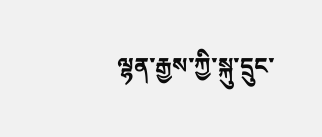ལྷན་རྒྱས་ཀྱི་སྐུ་དྲུང་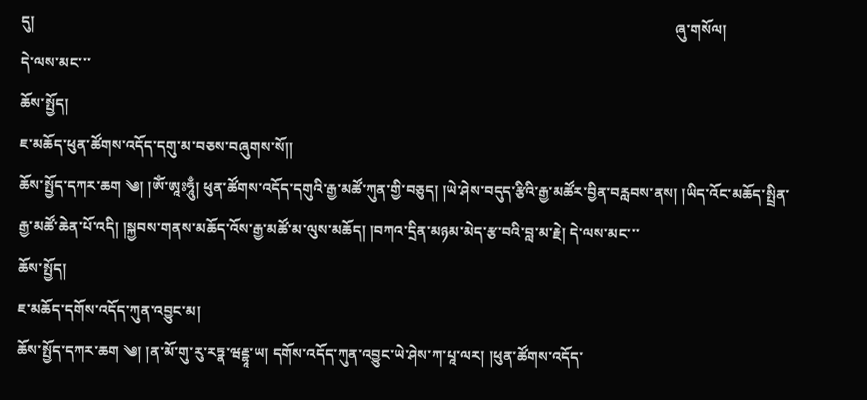དུ།                                                                                                                                                                                ཞུ་གསོལ།                  དེ་ལས་མང་་་
ཆོས་སྤྱོད།
ཇ་མཆོད་ཕུན་ཚོགས་འདོད་དགུ་མ་བཅས་བཞུགས་སོ།།
ཆོས་སྤྱོད་དཀར་ཆག ༄། །ཨོཾ་ཨཱཿཧཱུྃ། ཕུན་ཚོགས་འདོད་དགུའི་རྒྱ་མཚོ་ཀུན་གྱི་བཅུད། །ཡེ་ཤེས་བདུད་རྩིའི་རྒྱ་མཚོར་བྱིན་བརླབས་ནས། །ཡིད་འོང་མཆོད་སྤྲིན་རྒྱ་མཚོ་ཆེན་པོ་འདི། །སྐྱབས་གནས་མཆོད་འོས་རྒྱ་མཚོ་མ་ལུས་མཆོད། །བཀའ་དྲིན་མཉམ་མེད་རྩ་བའི་བླ་མ་རྗེ། དེ་ལས་མང་་་
ཆོས་སྤྱོད།
ཇ་མཆོད་དགོས་འདོད་ཀུན་འབྱུང་མ།
ཆོས་སྤྱོད་དཀར་ཆག ༄། །ན་མོ་གུ་རུ་རཏྣ་ཝརྡྷཱ་ཡ། དགོས་འདོད་ཀུན་འབྱུང་ཡེ་ཤེས་ཀ་པཱ་ལར། །ཕུན་ཚོགས་འདོད་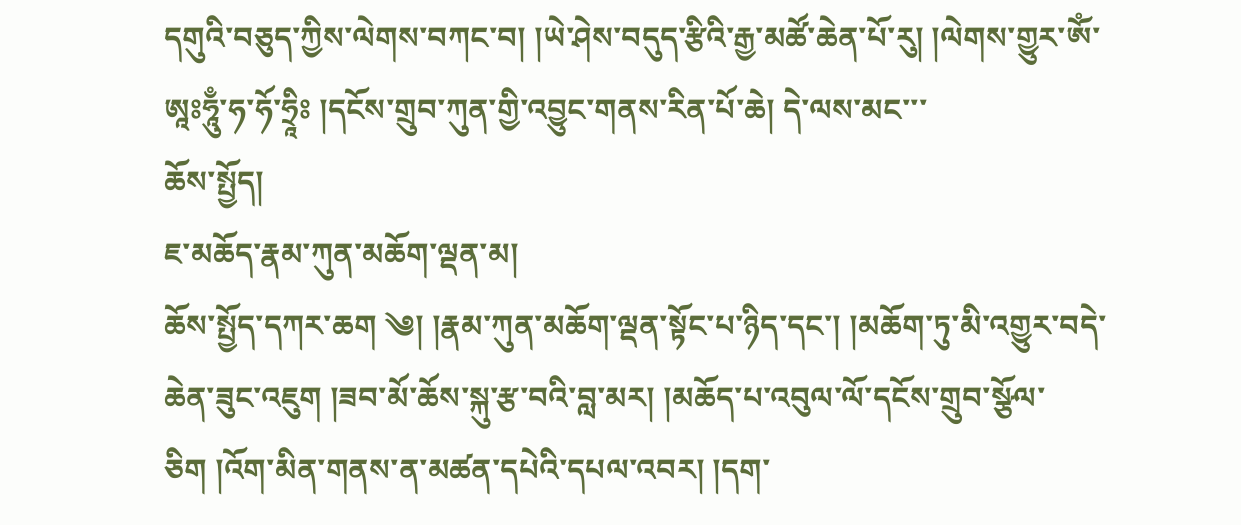དགུའི་བཅུད་ཀྱིས་ལེགས་བཀང་བ། །ཡེ་ཤེས་བདུད་རྩིའི་རྒྱ་མཚོ་ཆེན་པོ་རུ། །ལེགས་གྱུར་ཨོཾ་ཨཱཿཧཱུྃ་ཧ་ཧོ་ཧྲཱིཿ །དངོས་གྲུབ་ཀུན་གྱི་འབྱུང་གནས་རིན་པོ་ཆེ། དེ་ལས་མང་་་
ཆོས་སྤྱོད།
ཇ་མཆོད་རྣམ་ཀུན་མཆོག་ལྡན་མ།
ཆོས་སྤྱོད་དཀར་ཆག ༄། །རྣམ་ཀུན་མཆོག་ལྡན་སྟོང་པ་ཉིད་དང་། །མཆོག་ཏུ་མི་འགྱུར་བདེ་ཆེན་ཟུང་འཇུག །ཟབ་མོ་ཆོས་སྐུ་རྩ་བའི་བླ་མར། །མཆོད་པ་འབུལ་ལོ་དངོས་གྲུབ་སྩོལ་ཅིག །འོག་མིན་གནས་ན་མཚན་དཔེའི་དཔལ་འབར། །དག་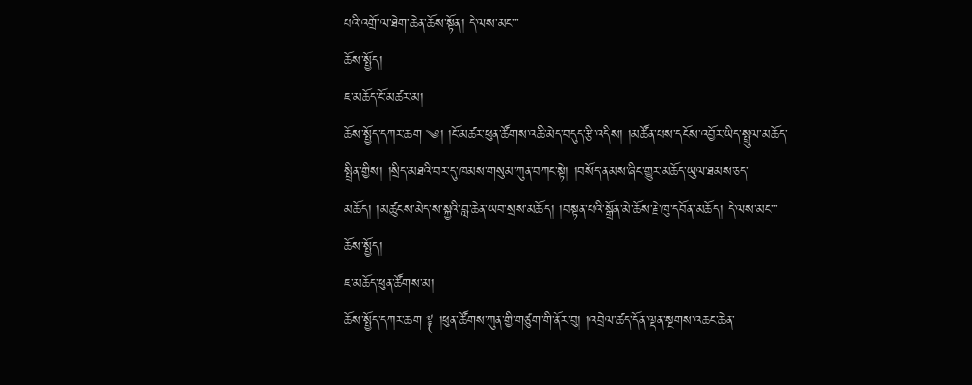པའི་འགྲོ་ལ་ཐེག་ཆེན་ཆོས་སྟོན། དེ་ལས་མང་་་
ཆོས་སྤྱོད།
ཇ་མཆོད་ངོ་མཚར་མ།
ཆོས་སྤྱོད་དཀར་ཆག ༄། །ངོ་མཚར་ཕུན་ཚོགས་འཆི་མེད་བདུད་རྩི་འདིས། །མཚོན་པས་དངོས་འབྱོར་ཡིད་སྤྲུལ་མཆོད་སྤྲིན་གྱིས། །སྲིད་མཐའི་བར་དུ་ཁམས་གསུམ་ཀུན་བཀང་སྟེ། །བསོད་ནམས་ཞིང་གྱུར་མཆོད་ཡུལ་ཐམས་ཅད་མཆོད། །མཚུངས་མེད་ས་སྐྱའི་བླ་ཆེན་ཡབ་སྲས་མཆོད། །བསྟན་པའི་སྒྲོན་མེ་ཆོས་རྗེ་ཁུ་དབོན་མཆོད། དེ་ལས་མང་་་
ཆོས་སྤྱོད།
ཇ་མཆོད་ཕུན་ཚོགས་མ།
ཆོས་སྤྱོད་དཀར་ཆག ༈ །ཕུན་ཚོགས་ཀུན་གྱི་གཙུག་གི་ནོར་བུ། །འབྲེལ་ཚད་དོན་ལྡན་སྔགས་འཆང་ཆེན་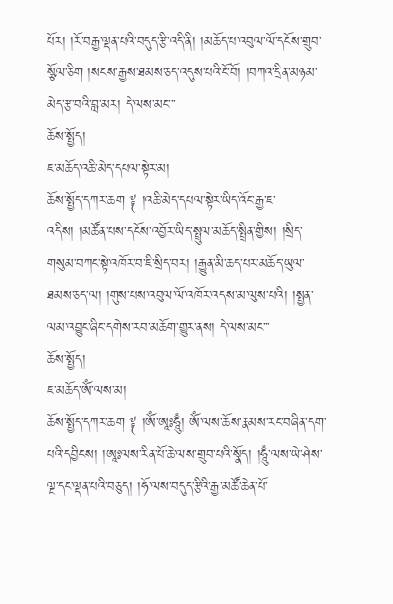པོར། །རོ་བརྒྱ་ལྡན་པའི་བདུད་རྩི་འདི་ནི། །མཆོད་པ་འབུལ་ལོ་དངོས་གྲུབ་སྩོལ་ཅིག །སངས་རྒྱས་ཐམས་ཅད་འདུས་པའི་ངོ་བོ། །བཀའ་དྲིན་མཉམ་མེད་རྩ་བའི་བླ་མར། དེ་ལས་མང་་་
ཆོས་སྤྱོད།
ཇ་མཆོད་འཆི་མེད་དཔལ་སྟེར་མ།
ཆོས་སྤྱོད་དཀར་ཆག ༈ །འཆི་མེད་དཔལ་སྟེར་ཡིད་འོང་རྒྱ་ཇ་འདིས། །མཚོན་པས་དངོས་འབྱོར་ཡིད་སྤྲུལ་མཆོད་སྤྲིན་གྱིས། །སྲིད་གསུམ་བཀང་སྟེ་འཁོར་བ་ཇི་སྲིད་བར། །རྒྱུན་མི་ཆད་པར་མཆོད་ཡུལ་ཐམས་ཅད་ལ། །གུས་པས་འབུལ་ལོ་འཁོར་འདས་མ་ལུས་པའི། །སྤྱན་ལམ་འབྱུང་ཞིང་དགེས་རབ་མཆོག་གྱུར་ནས། དེ་ལས་མང་་་
ཆོས་སྤྱོད།
ཇ་མཆོད་ཨོཾ་ལས་མ།
ཆོས་སྤྱོད་དཀར་ཆག ༈ །ཨོཾ་ཨཱཿཧཱུྃ། ཨོཾ་ལས་ཆོས་རྣམས་རང་བཞིན་དག་པའི་དབྱིངས། །ཨཱཿལས་རིན་པོ་ཆེ་ལས་གྲུབ་པའི་སྣོད། །ཧཱུྃ་ལས་ཡེ་ཤེས་ལྔ་དང་ལྡན་པའི་བཅུད། །ཧོ་ལས་བདུད་རྩིའི་རྒྱ་མཚོ་ཆེན་པོ་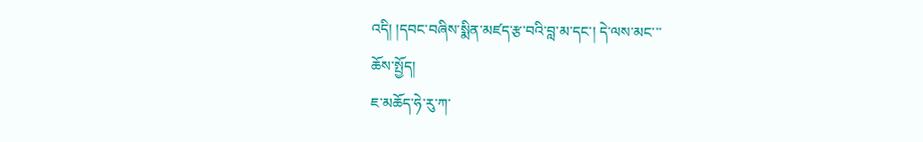འདི། །དབང་བཞིས་སྨིན་མཛད་རྩ་བའི་བླ་མ་དང་། དེ་ལས་མང་་་
ཆོས་སྤྱོད།
ཇ་མཆོད་ཧེ་རུ་ཀ་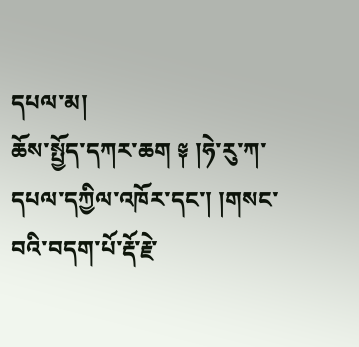དཔལ་མ།
ཆོས་སྤྱོད་དཀར་ཆག ༈ །ཧེ་རུ་ཀ་དཔལ་དཀྱིལ་འཁོར་དང་། །གསང་བའི་བདག་པོ་རྡོ་རྗེ་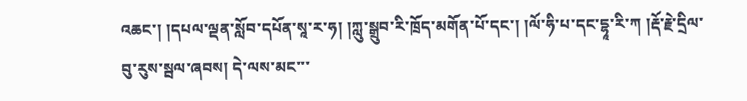འཆང་། །དཔལ་ལྡན་སློབ་དཔོན་སཱ་ར་ཧ། །ཀླུ་སྒྲུབ་རི་ཁྲོད་མགོན་པོ་དང་། །ལོ་ཧི་པ་དང་དྷཱ་རི་ཀ །རྡོ་རྗེ་དྲིལ་བུ་རུས་སྦལ་ཞབས། དེ་ལས་མང་་་